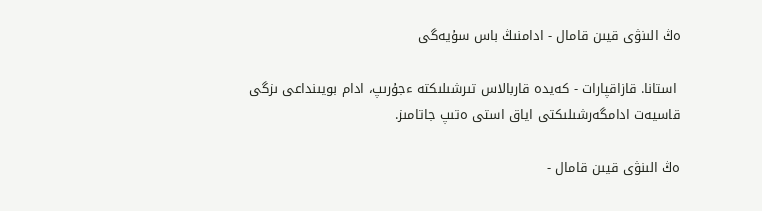ەڭ الىنۋى قيىن قامال - ادامنىڭ باس سۇيەگى

 استانا. قازاقپارات - كەيدە قاربالاس تىرشىلىكتە ءجۇرىپ، ادام بويىنداعى ىزگى قاسيەت ادامگەرشىلىكتى اياق استى ەتىپ جاتامىز.

ەڭ الىنۋى قيىن قامال -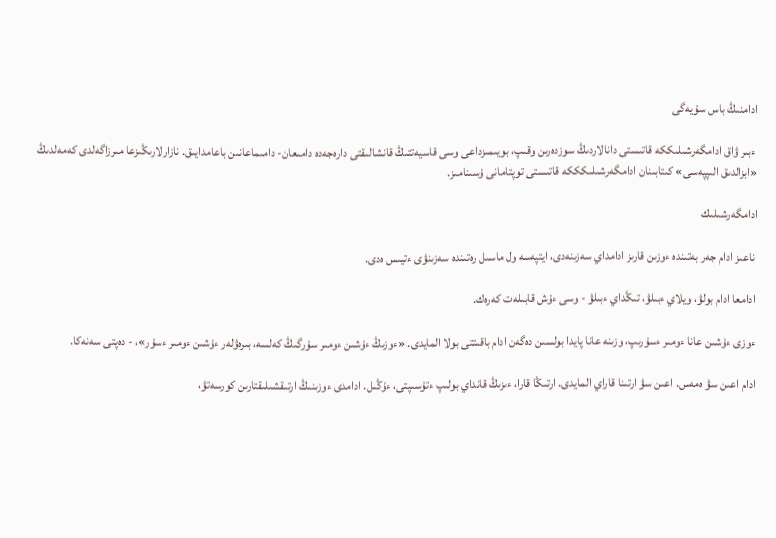ادامنىڭ باس سۇيەگى

 ءبىر ۋاق ادامگەرشىلىككە قاتىستى دانالاردىڭ سوزدەرىن وقىپ، بويىمىزداعى وسى قاسيەتتىڭ قانشالىقتى دارەجەدە دامىعان- دامىماعانىن باعامدايىق. نازارلارىڭىزعا مىرزاگەلدى كەمەلدىڭ «ابزالدىق الىپپەسى» كىتابىنان ادامگەرشىلىكككە قاتىستى توپتامانى ۇسىنامىز.

ادامگەرشىلىك

 ناعىز ادام جەر بەتىندە ءوزىن قارىز ادامداي سەزىنەدى، ايتپەسە ول ماسىل رەتىندە سەزىنۋى ءتيىس ەدى.

 ادامعا ادام بولۋ، ويلاي ءبىلۋ، تىڭداي ءبىلۋ - وسى ءۇش قابىلەت كەرەك.

 ءوزى ءۇشىن عانا ءومىر ءسۇرىپ، وزىنە عانا پايدا بولسىن دەگەن ادام باقىتتى بولا المايدى. «ءوزىڭ ءۇشىن ءومىر سۇرگىڭ كەلسە، بىرەۋلەر ءۇشىن ءومىر ءسۇر»، - دەپتى سەنەكا.

 ادام اعىن سۋ ەمەس. اعىن سۋ ارتىنا قاراي المايدى. ارتىڭا قارا، ءىزىڭ قانداي بولىپ ءتۇسىپتى، ءۇڭىل. ادامدى ءوزىنىڭ ارتىقشىلىقتارىن كورسەتۋ،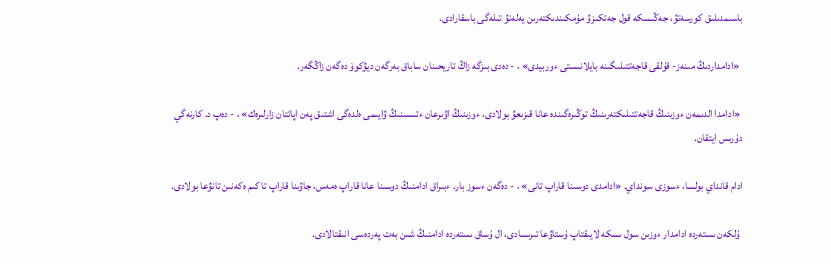باسىمدىلىق كورسەتۋ، جەڭىسكە قول جەتكىزۋ مۇمكىندىكتەرىن يەلەنۋ تىلەگى باسقارادى.

 «ادامداردىڭ مىنەز- قۇلقى قاجەتتىلىگىنە بايلانىستى ءوربيدى» ، - دەدى بىزگە زاڭ تاريحىنان ساباق بەرگەن ديۋكوۆ دەگەن زاڭگەر.

 «ادامدا الدىمەن ءوزىنىڭ قاجەتتىلىكتەرىنىڭ توڭىرەگىندە عانا قىزىعۋ بولادى، ءوزىنىڭ اۋىرعان ءتىسىنىڭ ۋايىمى ەلدەگى اشتىق پەن اپاتتان زارلىرەك» ، - دەپ د. كارنەگي دۇرىس ايتقان.

ادام قانداي بولسا، ءسوزى سونداي. «ادامدى دوسىنا قاراپ تانى» ، - دەگەن ءسوز بار. ءبىراق ادامنىڭ دوسىنا عانا قاراپ ەمەس، جاۋىنا قاراپ تا كىم ەكەنىن تانۋعا بولادى.

 ۇلكەن ىستەردە ادامدار ءوزىن سول ىسكە لايىقتاپ ۇستاۋعا تىرىسادى، ال ۇساق ىستەردە ادامنىڭ شىن بەت پەردەسى انىقتالادى.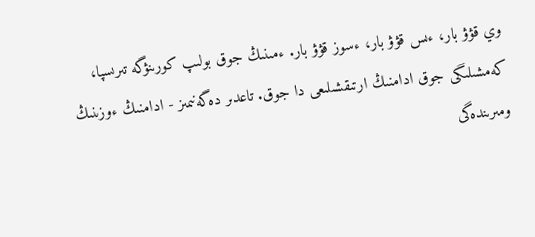وي قۋۋ بار، ءىس قۋۋ بار، ءسوز قۋۋ بار. ءمىنىڭ جوق بولىپ كورىنۋگە تىرىسپا، كەمشىلىگى جوق ادامنىڭ ارتىقشىلىعى دا جوق. تاعدىر دەگەنىمىز - ادامنىڭ ءوزىنىڭ ومىرىندەگى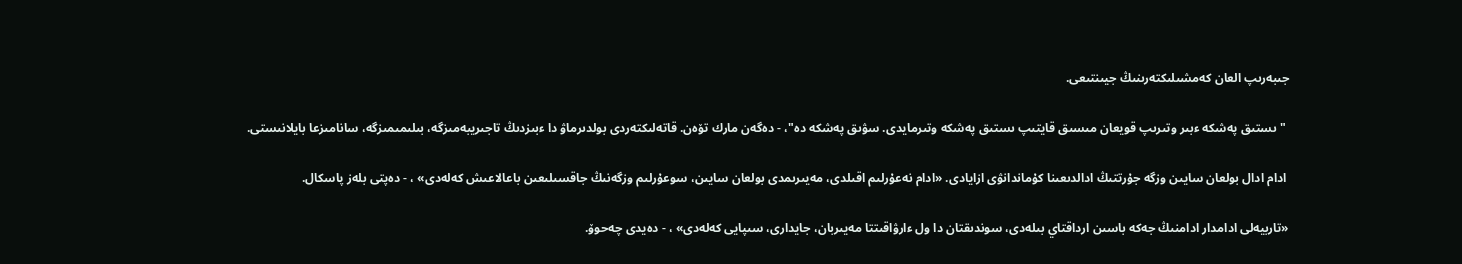جىبەرىپ العان كەمشىلىكتەرىنىڭ جيىنتىعى.

 "ىستىق پەشكە ءبىر وتىرىپ قويعان مىسىق قايتىپ ىستىق پەشكە وتىرمايدى. سۋىق پەشكە دە"، - دەگەن مارك تۆەن. قاتەلىكتەردى بولدىرماۋ دا ءبىزدىڭ تاجىريبەمىزگە، بىلىمىمىزگە، سانامىزعا بايلانىستى.

 ادام ادال بولعان سايىن وزگە جۇرتتىڭ ادالدىعىنا كۇماندانۋى ازايادى. «ادام نەعۇرلىم اقىلدى، مەيىرىمدى بولعان سايىن، سوعۇرلىم وزگەنىڭ جاقسىلىعىن باعالاعىش كەلەدى» ، - دەپتى بلەز پاسكال.

«تاربيەلى ادامدار ادامنىڭ جەكە باسىن ارداقتاي بىلەدى، سوندىقتان دا ول ءارۋاقىتتا مەيىربان، جايدارى، سىپايى كەلەدى» ، - دەيدى چەحوۆ.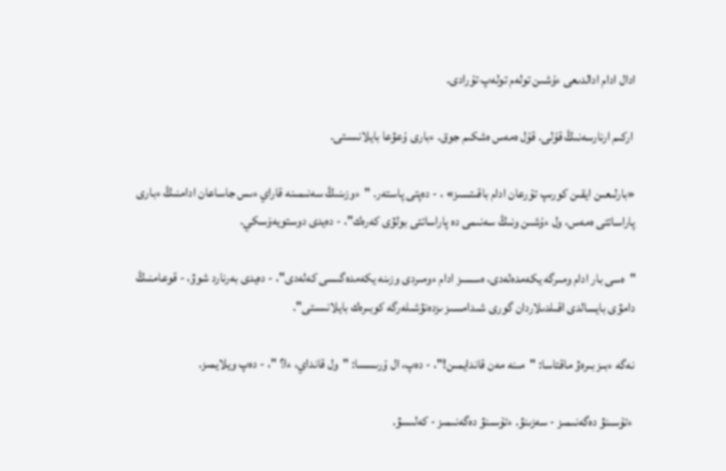ادال ادام ادالدىعى ءۇشىن تولەم تولەپ تۇرادى.

 اركىم ارنارسەنىڭ قۇلى. قۇل ەمەس ەشكىم جوق. ءبارى ۇعۋعا بايلانىستى.

«بارلىعىن ايقىن كورىپ تۇرعان ادام باقىتسىز» ، - دەپتى پاستەر. "ءوزىنىڭ سەنىمىنە قاراي ءىس جاساعان ادامنىڭ ءبارى پاراساتتى ەمەس، ول ءۇشىن ونىڭ سەنىمى دە پاراساتتى بولۋى كەرەك"، - دەيدى دوستويەۆسكي.

"ەسى بار ادام ومىرگە يكەمدەلەدى، ەسسىز ادام ءومىردى وزىنە يكەمدەگىسى كەلەدى"، - دەيدى بەرنارد شوۋ، - قوعامنىڭ دامۋى بايسالدى اقىلدىلاردان گورى شىدامسىز ىزدەنۋشىلەرگە كوبىرەك بايلانىستى".

نەگە ءبىز بىرەۋ ماقتاسا: "مىنە مەن قاندايمىن!"، - دەپ، ال ۇرىسسا: "ول قانداي، ءا؟ "، - دەپ ويلايمىز.

 ءتۇسىنۋ دەگەنىمىز - سەزىنۋ. ءتۇسىنۋ دەگەنىمىز - كەلىسۋ.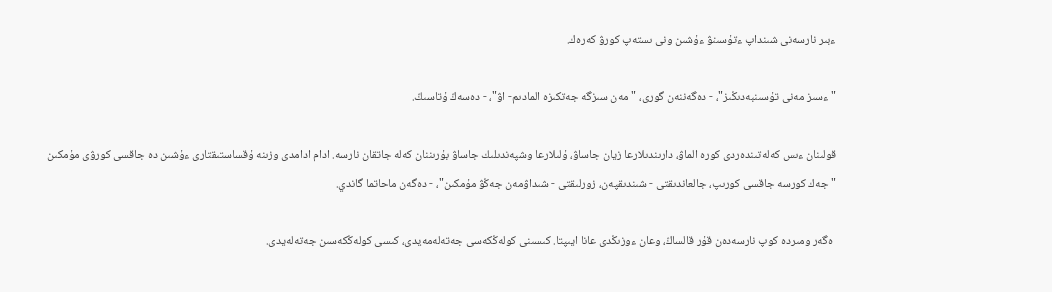ءبىر نارسەنى شىنداپ ءتۇسىنۋ ءۇشىن ونى ىستەپ كورۋ كەرەك.

"ءسىز مەنى تۇسىنبەدىڭىز"، - دەگەننەن گورى، "مەن سىزگە جەتكىزە المادىم- اۋ"، - دەسەڭ ۇتاسىڭ.

قولىنان ءىس كەلەتىندەردى كورە الماۋ، دارىندىلارعا زيان جاساۋ، ۇلىلارعا وشپەندىلىك جاساۋ بۇرىننان كەلە جاتقان نارسە. ادام ادامدى وزىنە ۇقساستىقتارى ءۇشىن دە جاقسى كورۋى مۇمكىن "جەك كورسە جاقسى كورىپ، جالعاندىقتى - شىندىقپەن، زورلىقتى - شىداۋمەن جەڭۋ مۇمكىن"، - دەگەن ماحاتما گاندي.

 ەگەر ومىردە كوپ نارسەدەن قۇر قالساڭ، وعان ءوزىڭدى عانا ايىپتا. كىسىنى كولەڭكەسى جەتەلەمەيدى، كىسى كولەڭكەسىن جەتەلەيدى.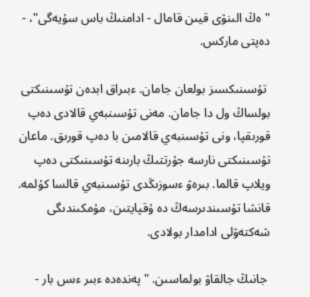"ەڭ الىنۋى قيىن قامال - ادامنىڭ باس سۇيەگى"، - دەپتى ماركس.

 تۇسىنىكسىز بولعان جامان. ءبىراق ابدەن تۇسىنىكتى بولساڭ ول دا جامان. مەنى تۇسىنبەي قالادى دەپ قورىقپا، ونى تۇسىنبەي قالامىن با دەپ قورىق. ماعان تۇسىنىكتى نارسە جۇرتتىڭ بارىنە تۇسىنىكتى دەپ ويلاپ قالما. بىرەۋ ءسوزىڭدى تۇسىنبەي قالسا كۇلمە. قانشا تۇسىندىرسەڭ دە ۇقپايتىن، مۇمكىندىگى شەكتەۋلى ادامدار بولادى.

 جانىڭ جالقاۋ بولماسىن. "پەندەدە ءبىر ءىس بار -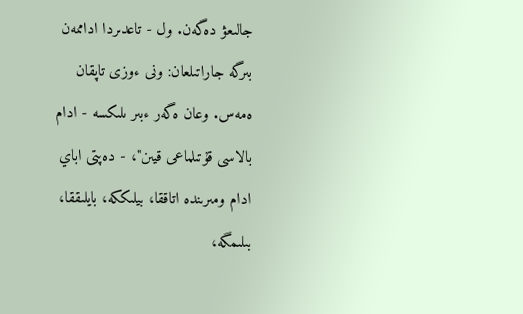جالىعۋ دەگەن. ول - تاعدىردا اداممەن بىرگە جاراتىلعان: ونى ءوزى تاپقان ەمەس. وعان ەگەر ءبىر ىلىكسە - ادام بالاسى قۇتىلماعى قيىن"، - دەپتى اباي ادام ومىرىندە اتاققا، بيلىككە، بايلىققا، بىلىمگە،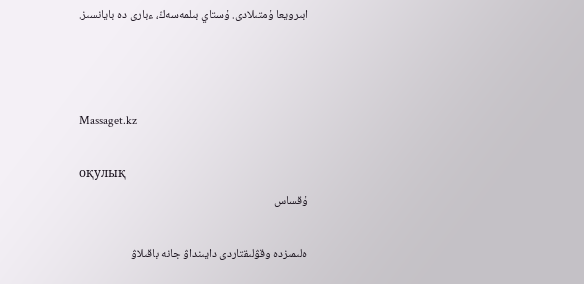ابىرويعا ۇمتىلادى. ۇستاي بىلمەسەڭ، ءبارى دە بايانسىز.



Massaget.kz

оқулық
ۇقساس

ەلىمىزدە وقۋلىقتاردى دايىنداۋ جانە باقىلاۋ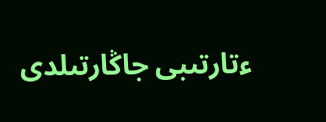ءتارتىبى جاڭارتىلدى